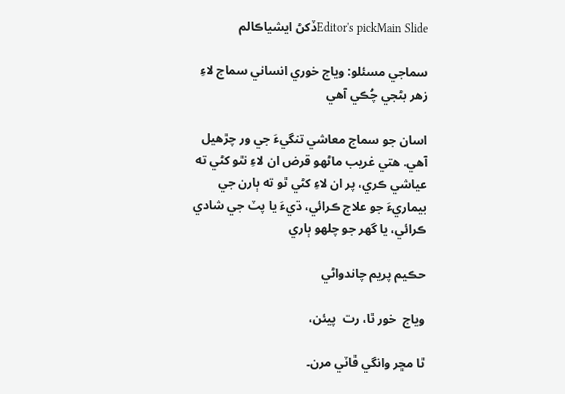Editor's pickMain Slideڏکڻ ايشياڪالم

سماجي مسئلو: وياج خوري انساني سماج لاءِ زهر بڻجي چُڪي آھي

اسان جو سماج معاشي تنگيءَ جي ور چڙهيل آهي. هتي غريب ماڻهو قرض ان لاءِ نٿو کڻي ته عياشي ڪري، پر ان لاءِ کڻي ٿو ته ٻارن جي بيماريءَ جو علاج ڪرائي، ڌيءَ يا پٽ جي شادي ڪرائي، يا گهر جو چلهو ٻاري

حڪيم پريم چاندواڻي

وياج  خور ٿا، رت  پيئن،

ٿا مڇر وانگي ڦاٽي مرن۔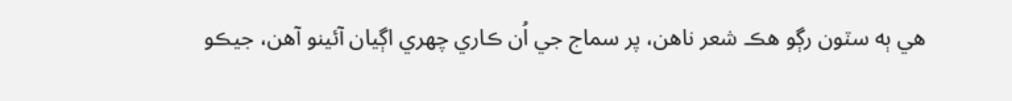هي ٻه سٽون رڳو هڪ شعر ناهن، پر سماج جي اُن ڪاري چهري اڳيان آئينو آهن، جيڪو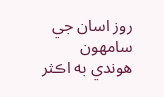روز اسان جي سامهون هوندي به اڪثر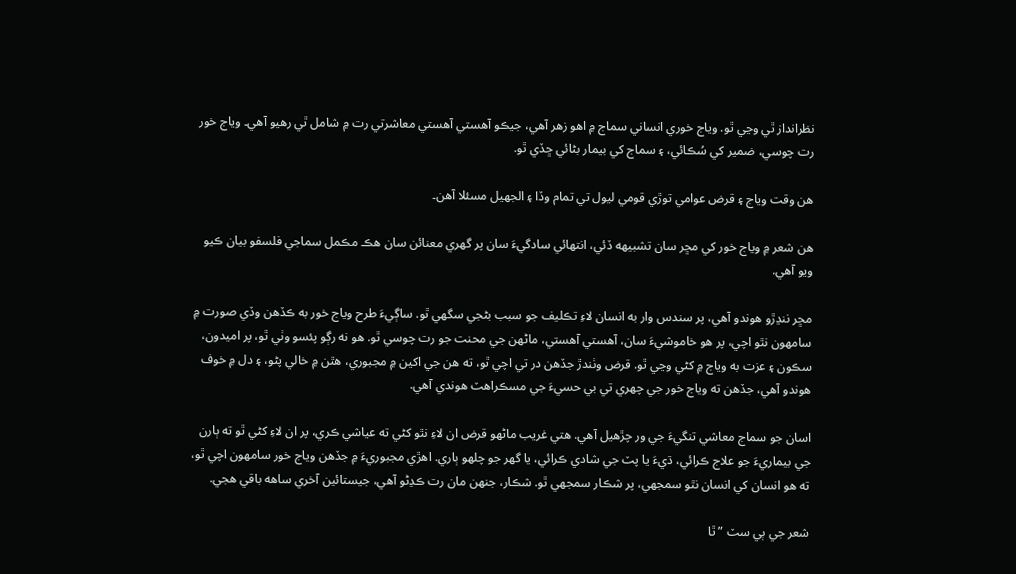نظرانداز ٿي وڃي ٿو. وياج خوري انساني سماج ۾ اهو زهر آهي، جيڪو آهستي آهستي معاشرتي رت ۾ شامل ٿي رهيو آهي۔ وياج خور رت چوسي، ضمير کي سُڪائي، ۽ سماج کي بيمار بڻائي ڇڏي ٿو.

هن وقت وياج ۽ قرض عوامي توڙي قومي ليول تي تمام وڏا ۽ الجهيل مسئلا آهن۔

هن شعر ۾ وياج خور کي مڇر سان تشبيهه ڏئي، انتهائي سادگيءَ سان پر گهري معنائن سان هڪ مڪمل سماجي فلسفو بيان ڪيو ويو آهي.

مڇر ننڍڙو هوندو آهي، پر سندس وار به انسان لاءِ تڪليف جو سبب بڻجي سگهي ٿو. ساڳيءَ طرح وياج خور به ڪڏهن وڏي صورت ۾ سامهون نٿو اچي، پر هو خاموشيءَ سان، آهستي آهستي، ماڻهن جي محنت جو رت چوسي ٿو. هو نه رڳو پئسو وٺي ٿو، پر اميدون، سڪون ۽ عزت به وياج ۾ کڻي وڃي ٿو. قرض وٺندڙ جڏهن در تي اچي ٿو، ته هن جي اکين ۾ مجبوري، هٿن ۾ خالي پڻو، ۽ دل ۾ خوف هوندو آهي، جڏهن ته وياج خور جي چهري تي بي حسيءَ جي مسڪراهٽ هوندي آهي.

اسان جو سماج معاشي تنگيءَ جي ور چڙهيل آهي. هتي غريب ماڻهو قرض ان لاءِ نٿو کڻي ته عياشي ڪري، پر ان لاءِ کڻي ٿو ته ٻارن جي بيماريءَ جو علاج ڪرائي، ڌيءَ يا پٽ جي شادي ڪرائي، يا گهر جو چلهو ٻاري. اهڙي مجبوريءَ ۾ جڏهن وياج خور سامهون اچي ٿو، ته هو انسان کي انسان نٿو سمجهي، پر شڪار سمجهي ٿو. شڪار، جنهن مان رت ڪڍڻو آهي، جيستائين آخري ساهه باقي هجي.

شعر جي ٻي سٽ ”ٿا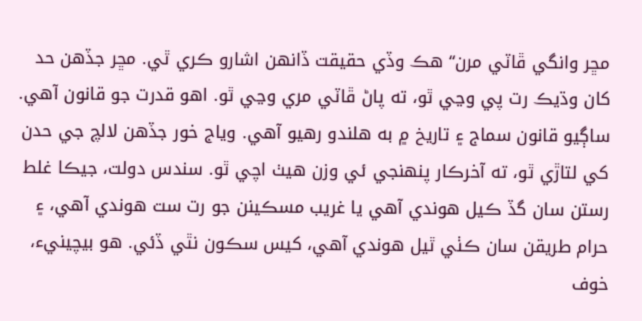مڇر وانگي ڦاٽي مرن“ هڪ وڏي حقيقت ڏانهن اشارو ڪري ٿي. مڇر جڏهن حد کان وڌيڪ رت پي وڃي ٿو، ته پاڻ ڦاٽي مري وڃي ٿو. اهو قدرت جو قانون آهي. ساڳيو قانون سماج ۽ تاريخ ۾ به هلندو رهيو آهي. وياج خور جڏهن لالچ جي حدن کي لتاڙي ٿو، ته آخرڪار پنهنجي ئي وزن هيٺ اچي ٿو. سندس دولت، جيڪا غلط رستن سان گڏ ڪيل هوندي آهي يا غريب مسڪينن جو رت ست هوندي آهي، ۽ حرام طريقن سان ڪٺي ٿيل هوندي آهي، کيس سڪون نٿي ڏئي. هو بيچينيء، خوف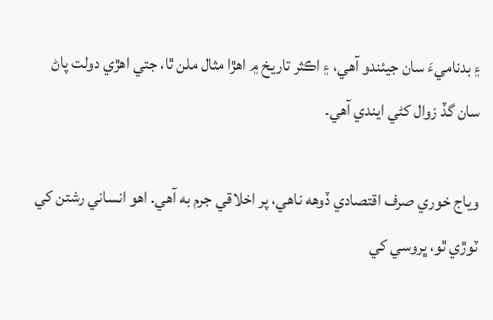۽ بدناميءَ سان جيئندو آهي، ۽ اڪثر تاريخ ۾ اهڙا مثال ملن ٿا، جتي اهڙي دولت پاڻ سان گڏ زوال کڻي ايندي آهي۔

وياج خوري صرف اقتصادي ڏوهه ناهي، پر اخلاقي جرم به آهي. اهو انساني رشتن کي ٽوڙي ٿو، ڀروسي کي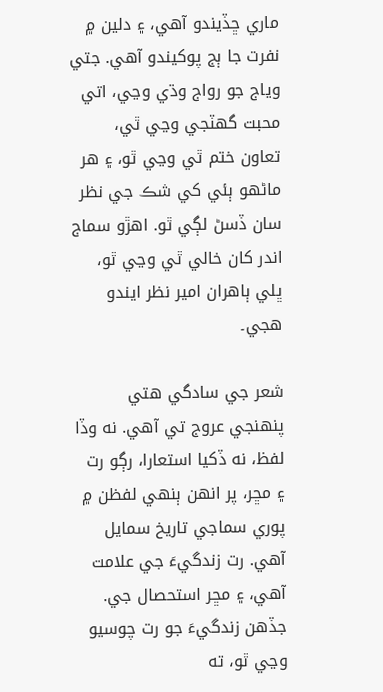ماري ڇڏيندو آهي، ۽ دلين ۾ نفرت جا ٻج پوکيندو آهي. جتي وياج جو رواج وڌي وڃي، اتي محبت گهٽجي وڃي ٿي، تعاون ختم ٿي وڃي ٿو، ۽ هر ماڻهو ٻئي کي شڪ جي نظر سان ڏسڻ لڳي ٿو. اهڙو سماج اندر کان خالي ٿي وڃي ٿو، ڀلي ٻاهران امير نظر ايندو هجي۔

شعر جي سادگي هتي پنهنجي عروج تي آهي. نه وڏا لفظ، نه ڏکيا استعارا، رڳو رت ۽ مڇر، پر انهن ٻنهي لفظن ۾ پوري سماجي تاريخ سمايل آهي. رت زندگيءَ جي علامت آهي، ۽ مڇر استحصال جي. جڏهن زندگيءَ جو رت چوسيو وڃي ٿو، ته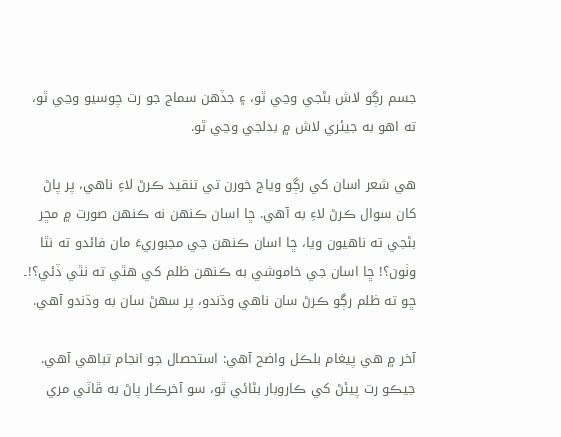جسم رڳو لاش بڻجي وڃي ٿو، ۽ جڏهن سماج جو رت چوسيو وڃي ٿو، ته اهو به جيئري لاش ۾ بدلجي وڃي ٿو.

هي شعر اسان کي رڳو وياج خورن تي تنقيد ڪرڻ لاءِ ناهي، پر پاڻ کان سوال ڪرڻ لاءِ به آهي. ڇا اسان ڪنهن نه ڪنهن صورت ۾ مڇر بڻجي ته ناهيون ويا، ڇا اسان ڪنهن جي مجبوريءَ مان فائدو ته نٿا وٺون؟! ڇا اسان جي خاموشي به ڪنهن ظلم کي هٿي ته نٿي ڏئي؟!۔ ڇو ته ظلم رڳو ڪرڻ سان ناهي وڌندو، پر سهڻ سان به وڌندو آهي.

آخر ۾ هي پيغام بلڪل واضح آهي: استحصال جو انجام تباهي آهي. جيڪو رت پيئڻ کي ڪاروبار بڻائي ٿو، سو آخرڪار پاڻ به ڦاٽي مري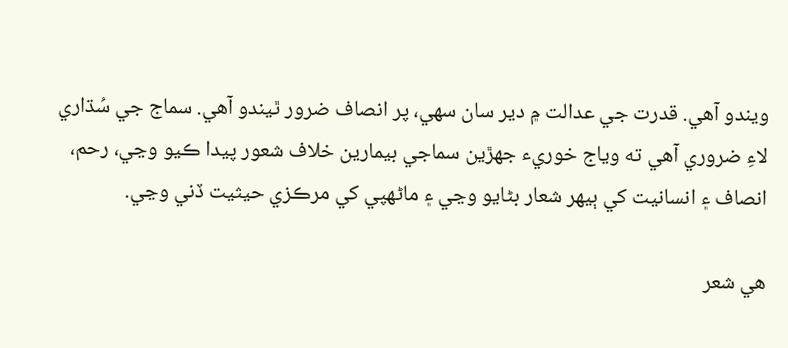ويندو آهي. قدرت جي عدالت ۾ دير سان سهي، پر انصاف ضرور ٿيندو آهي. سماج جي سُڌاري لاءِ ضروري آهي ته وياج خوريء جهڙين سماجي بيمارين خلاف شعور پيدا ڪيو وڃي، رحم، انصاف ۽ انسانيت کي ٻيهر شعار بڻايو وڃي ۽ ماڻهپي کي مرڪزي حيثيت ڏني وڃي.

هي شعر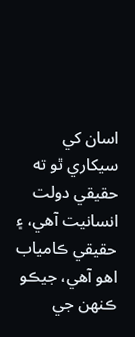اسان کي سيکاري ٿو ته حقيقي دولت انسانيت آهي، ۽ حقيقي ڪامياب اهو آهي، جيڪو ڪنهن جي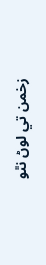زخمن تي لوڻ نٿو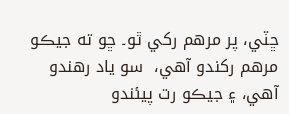ڇٽي، پر مرهم رکي ٿو۔ ڇو ته جيڪو مرهم رکندو آهي،  سو ياد رهندو آهي، ۽ جيڪو رت پيئندو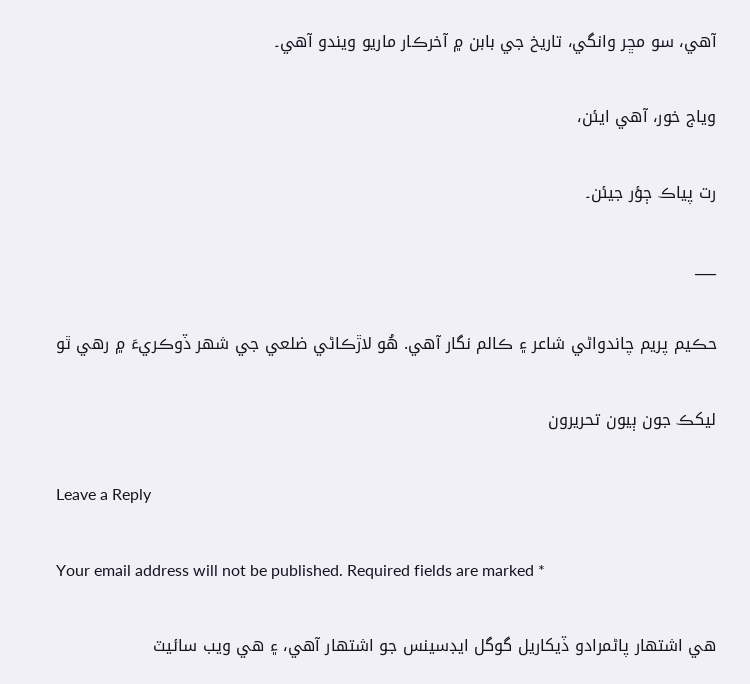آهي، سو مڇر وانگي، تاريخ جي بابن ۾ آخرڪار ماريو ويندو آهي۔

وياج خور، آهي ايئن،

رت پياڪ ڄؤر جيئن۔

___

حڪيم پريم چاندواڻي شاعر ۽ ڪالم نگار آھي. ھُو لاڙڪاڻي ضلعي جي شھر ڏوڪريءَ ۾ رھي ٿو

ليکڪ جون ٻيون تحريرون

Leave a Reply

Your email address will not be published. Required fields are marked *

هي اشتهار پاڻمرادو ڏيکاريل گوگل ايڊسينس جو اشتهار آهي، ۽ هي ويب سائيٽ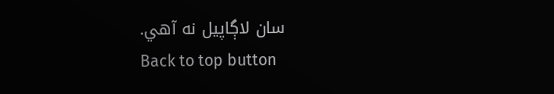سان لاڳاپيل نه آهي.
Back to top button